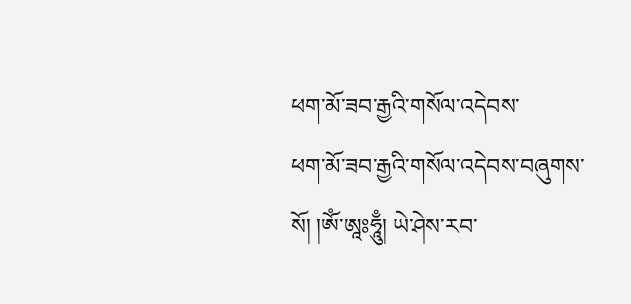ཕག་མོ་ཟབ་རྒྱའི་གསོལ་འདེབས་
ཕག་མོ་ཟབ་རྒྱའི་གསོལ་འདེབས་བཞུགས་སོ། །ཨོཾ་ཨཱཿཧཱུྃ། ཡེ་ཤེས་རབ་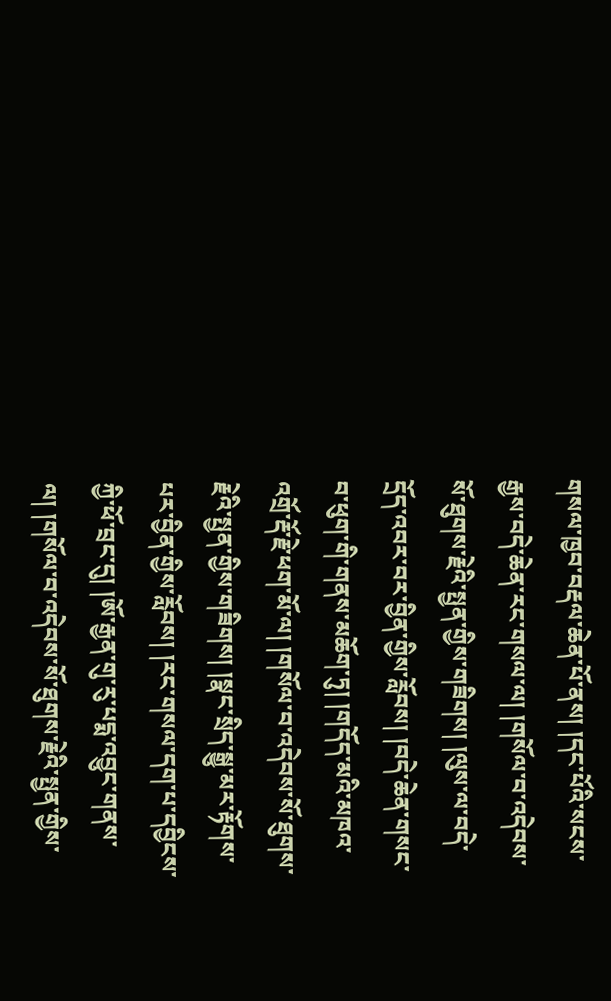གསལ་ཁྱབ་བརྡལ་ཆེན་པོ་ནས། །དང་པོའི་སངས་རྒྱས་བདེ་ཆེན་རང་གསལ་ལ། །གསོལ་བ་འདེབས་སོ་ཐུགས་རྗེའི་སྤྱན་གྱིས་གཟིགས། །ལུས་ལ་བདེ་དྲོད་འབར་བར་བྱིན་གྱིས་རློབས། །བདེ་ཆེན་གསང་བ་ཕུག་གི་གནས་མཆོག་ཏུ། །གདོད་མའི་མཁའ་འགྲོ་རྡོ་རྗེ་ཕག་མོ་ལ། །གསོལ་བ་འདེབས་སོ་ཐུགས་རྗེའི་སྤྱན་གྱིས་གཟིགས། །སྣང་སྲིད་སྒྱུ་མར་རྟོགས་པར་བྱིན་གྱིས་རློབས། །རང་གསལ་དག་པ་དབྱིངས་ཀྱི་ཕོ་བྲང་དུ། །ཨོ་རྒྱན་གུ་རུ་པདྨ་འབྱུང་གནས་ལ། །གསོལ་བ་འདེབས་སོ་ཐུགས་རྗེའི་སྤྱན་གྱིས་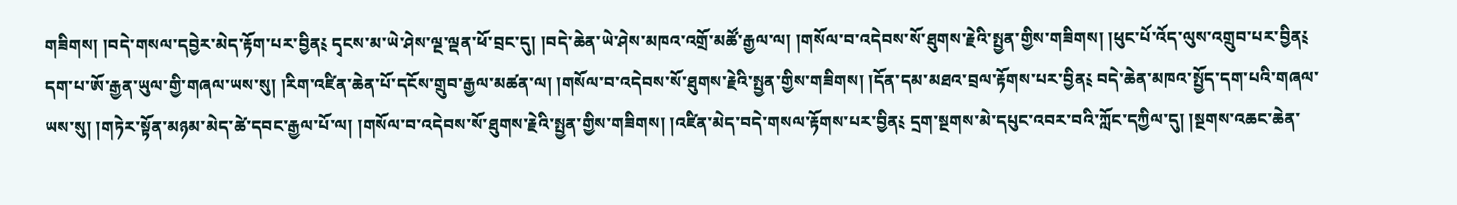གཟིགས། །བདེ་གསལ་དབྱེར་མེད་རྟོག་པར་བྱིན༴ དྭངས་མ་ཡེ་ཤེས་ལྔ་ལྡན་ཕོ་བྲང་དུ། །བདེ་ཆེན་ཡེ་ཤེས་མཁའ་འགྲོ་མཚོ་རྒྱལ་ལ། །གསོལ་བ་འདེབས་སོ་ཐུགས་རྗེའི་སྤྱན་གྱིས་གཟིགས། །ཕུང་པོ་འོད་ལུས་འགྲུབ་པར་བྱིན༴ དག་པ་ཨོ་རྒྱན་ཡུལ་གྱི་གཞལ་ཡས་སུ། །རིག་འཛིན་ཆེན་པོ་དངོས་གྲུབ་རྒྱལ་མཚན་ལ། །གསོལ་བ་འདེབས་སོ་ཐུགས་རྗེའི་སྤྱན་གྱིས་གཟིགས། །དོན་དམ་མཐའ་བྲལ་རྟོགས་པར་བྱིན༴ བདེ་ཆེན་མཁའ་སྤྱོད་དག་པའི་གཞལ་ཡས་སུ། །གཏེར་སྟོན་མཉམ་མེད་ཚེ་དབང་རྒྱལ་པོ་ལ། །གསོལ་བ་འདེབས་སོ་ཐུགས་རྗེའི་སྤྱན་གྱིས་གཟིགས། །འཛིན་མེད་བདེ་གསལ་རྟོགས་པར་བྱིན༴ དྲག་སྔགས་མེ་དཔུང་འབར་བའི་ཀློང་དཀྱིལ་དུ། །སྔགས་འཆང་ཆེན་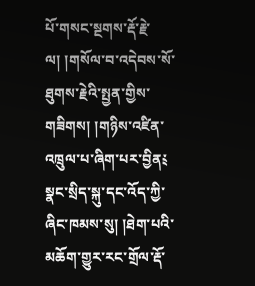པོ་གསང་སྔགས་རྡོ་རྗེ་ལ། །གསོལ་བ་འདེབས་སོ་ཐུགས་རྗེའི་སྤྱན་གྱིས་གཟིགས། །གཉིས་འཛིན་འཁྲུལ་པ་ཞིག་པར་བྱིན༴ སྣང་སྲིད་སྐུ་དང་འོད་ཀྱི་ཞིང་ཁམས་སུ། །ཐེག་པའི་མཆོག་གྱུར་རང་གྲོལ་རྡོ་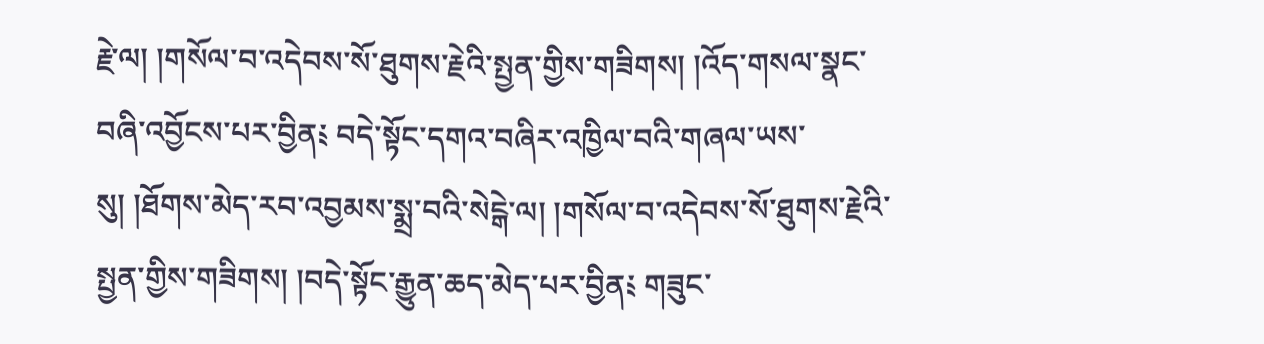རྗེ་ལ། །གསོལ་བ་འདེབས་སོ་ཐུགས་རྗེའི་སྤྱན་གྱིས་གཟིགས། །འོད་གསལ་སྣང་བཞི་འབྱོངས་པར་བྱིན༴ བདེ་སྟོང་དགའ་བཞིར་འཁྱིལ་བའི་གཞལ་ཡས་སུ། །ཐོགས་མེད་རབ་འབྱམས་སྨྲ་བའི་སེངྒེ་ལ། །གསོལ་བ་འདེབས་སོ་ཐུགས་རྗེའི་སྤྱན་གྱིས་གཟིགས། །བདེ་སྟོང་རྒྱུན་ཆད་མེད་པར་བྱིན༴ གཟུང་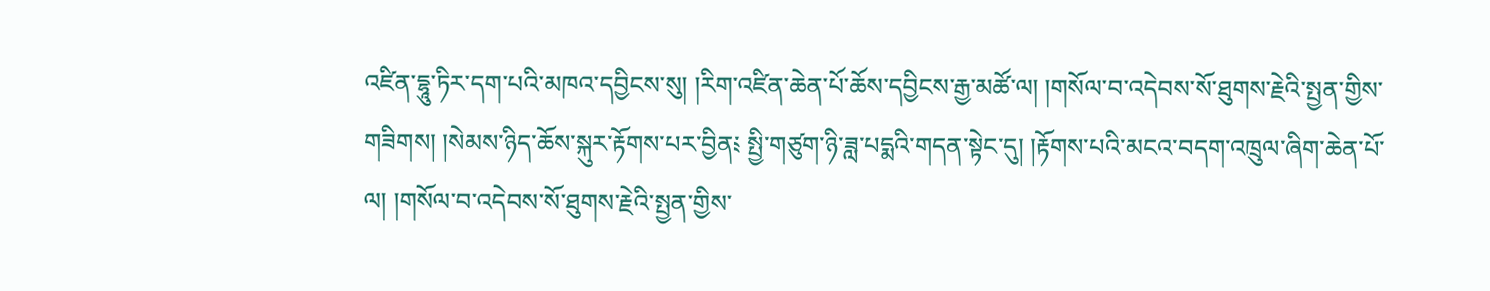འཛིན་དྷཱུ་ཏིར་དག་པའི་མཁའ་དབྱིངས་སུ། །རིག་འཛིན་ཆེན་པོ་ཆོས་དབྱིངས་རྒྱ་མཚོ་ལ། །གསོལ་བ་འདེབས་སོ་ཐུགས་རྗེའི་སྤྱན་གྱིས་གཟིགས། །སེམས་ཉིད་ཆོས་སྐུར་རྟོགས་པར་བྱིན༴ སྤྱི་གཙུག་ཉི་ཟླ་པདྨའི་གདན་སྟེང་དུ། །རྟོགས་པའི་མངའ་བདག་འཁྲུལ་ཞིག་ཆེན་པོ་ལ། །གསོལ་བ་འདེབས་སོ་ཐུགས་རྗེའི་སྤྱན་གྱིས་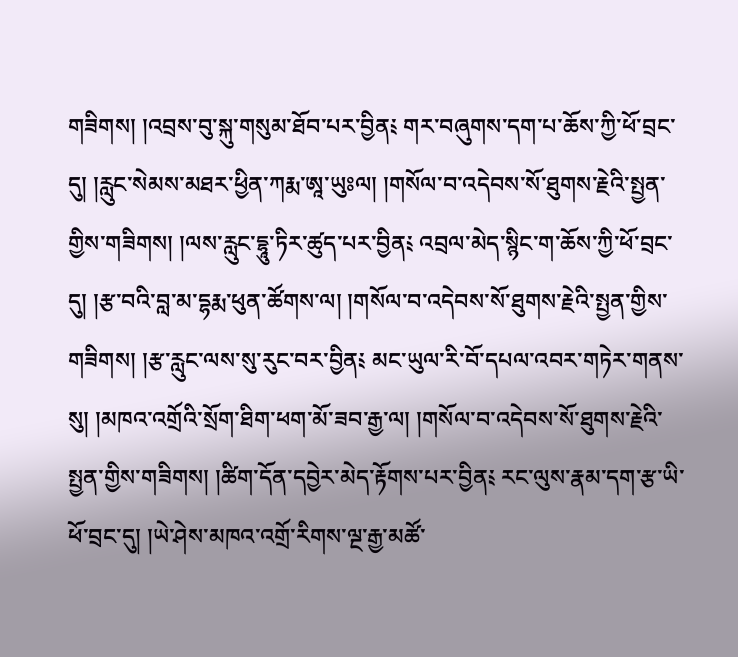གཟིགས། །འབྲས་བུ་སྐུ་གསུམ་ཐོབ་པར་བྱིན༴ གར་བཞུགས་དག་པ་ཆོས་ཀྱི་ཕོ་བྲང་དུ། །རླུང་སེམས་མཐར་ཕྱིན་ཀརྨ་ཨཱ་ཡུཿལ། །གསོལ་བ་འདེབས་སོ་ཐུགས་རྗེའི་སྤྱན་གྱིས་གཟིགས། །ལས་རླུང་དྷཱུ་ཏིར་ཚུད་པར་བྱིན༴ འབྲལ་མེད་སྙིང་ག་ཆོས་ཀྱི་ཕོ་བྲང་དུ། །རྩ་བའི་བླ་མ་དྷརྨ་ཕུན་ཚོགས་ལ། །གསོལ་བ་འདེབས་སོ་ཐུགས་རྗེའི་སྤྱན་གྱིས་གཟིགས། །རྩ་རླུང་ལས་སུ་རུང་བར་བྱིན༴ མང་ཡུལ་རི་བོ་དཔལ་འབར་གཏེར་གནས་སུ། །མཁའ་འགྲོའི་སྲོག་ཐིག་ཕག་མོ་ཟབ་རྒྱ་ལ། །གསོལ་བ་འདེབས་སོ་ཐུགས་རྗེའི་སྤྱན་གྱིས་གཟིགས། །ཚིག་དོན་དབྱེར་མེད་རྟོགས་པར་བྱིན༴ རང་ལུས་རྣམ་དག་རྩ་ཡི་ཕོ་བྲང་དུ། །ཡེ་ཤེས་མཁའ་འགྲོ་རིགས་ལྔ་རྒྱ་མཚོ་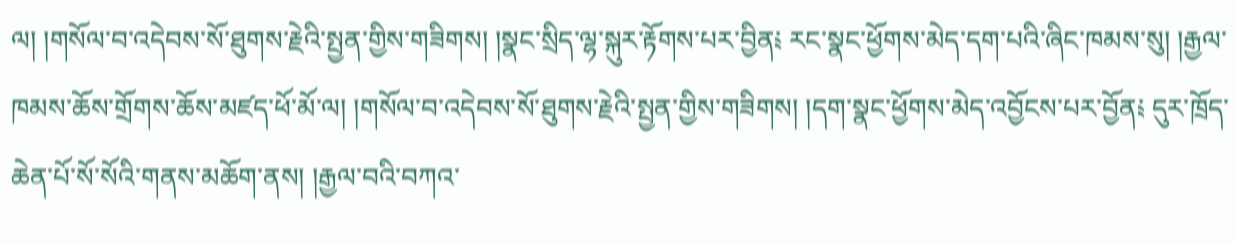ལ། །གསོལ་བ་འདེབས་སོ་ཐུགས་རྗེའི་སྤྱན་གྱིས་གཟིགས། །སྣང་སྲིད་ལྷ་སྐུར་རྟོགས་པར་བྱིན༴ རང་སྣང་ཕྱོགས་མེད་དག་པའི་ཞིང་ཁམས་སུ། །རྒྱལ་ཁམས་ཆོས་གྲོགས་ཆོས་མཛད་ཕོ་མོ་ལ། །གསོལ་བ་འདེབས་སོ་ཐུགས་རྗེའི་སྤྱན་གྱིས་གཟིགས། །དག་སྣང་ཕྱོགས་མེད་འབྱོངས་པར་བྱོན༴ དུར་ཁྲོད་ཆེན་པོ་སོ་སོའི་གནས་མཆོག་ནས། །རྒྱལ་བའི་བཀའ་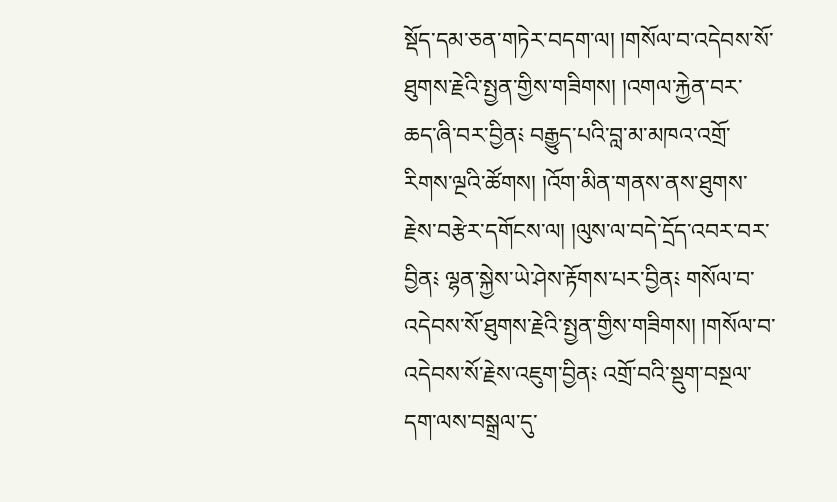སྡོད་དམ་ཅན་གཏེར་བདག་ལ། །གསོལ་བ་འདེབས་སོ་ཐུགས་རྗེའི་སྤྱན་གྱིས་གཟིགས། །འགལ་རྐྱེན་བར་ཆད་ཞི་བར་བྱིན༴ བརྒྱུད་པའི་བླ་མ་མཁའ་འགྲོ་རིགས་ལྔའི་ཚོགས། །འོག་མིན་གནས་ནས་ཐུགས་རྗེས་བརྩེར་དགོངས་ལ། །ལུས་ལ་བདེ་དྲོད་འབར་བར་བྱིན༴ ལྷན་སྐྱེས་ཡེ་ཤེས་རྟོགས་པར་བྱིན༴ གསོལ་བ་འདེབས་སོ་ཐུགས་རྗེའི་སྤྱན་གྱིས་གཟིགས། །གསོལ་བ་འདེབས་སོ་རྗེས་འཇུག་བྱིན༴ འགྲོ་བའི་སྡུག་བསྔལ་དག་ལས་བསྒྲལ་དུ་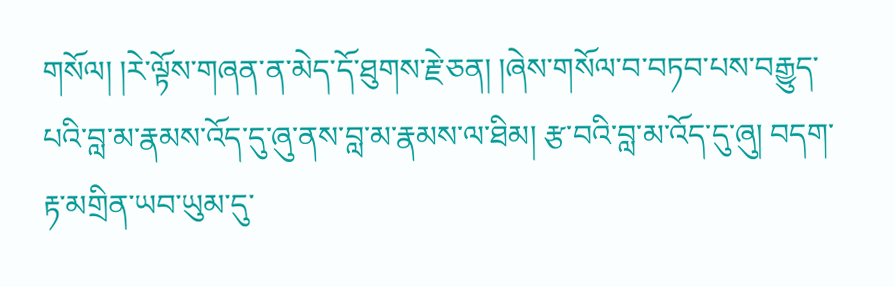གསོལ། །རེ་ལྟོས་གཞན་ན་མེད་དོ་ཐུགས་རྗེ་ཅན། །ཞེས་གསོལ་བ་བཏབ་པས་བརྒྱུད་པའི་བླ་མ་རྣམས་འོད་དུ་ཞུ་ནས་བླ་མ་རྣམས་ལ་ཐིམ། རྩ་བའི་བླ་མ་འོད་དུ་ཞུ། བདག་རྟ་མགྲིན་ཡབ་ཡུམ་དུ་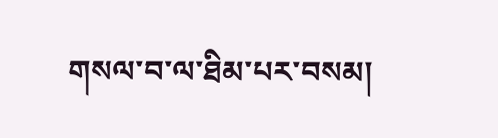གསལ་བ་ལ་ཐིམ་པར་བསམ།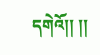དགེའོ།། །།